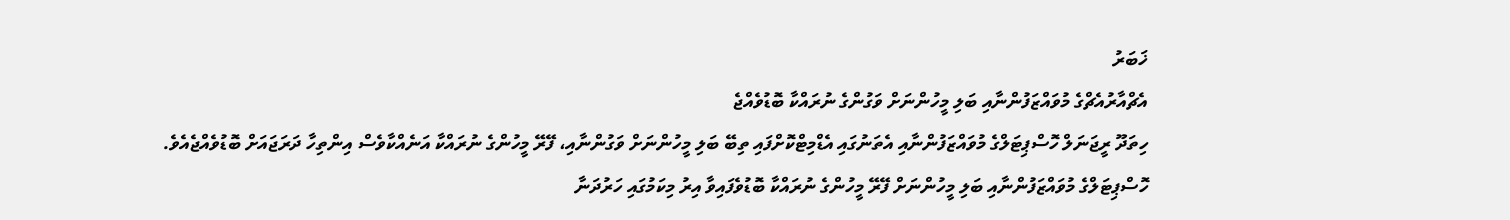ޚަބަރު
އެޗްއާރުއެޗްގެ މުވައްޒަފުންނާއި ބަލި މީހުންނަށް ވަގުންގެ ނުރައްކާ ބޮޑުވެއްޖެ
ހިތަދޫ ރީޖަނަލް ހޮސްޕިޓަލްގެ މުވައްޒަފުންނާއި އެތަނުގައި އެޑްމިޓްކޮށްފައި ތިބޭ ބަލި މީހުންނަށް ވަގުންނާއި، ފޭރޭ މީހުންގެ ނުރައްކާ އަނެއްކާވެސް އިންތިހާ ދަރަޖައަށް ބޮޑުވެއްޖެއެވެ.
ހޮސްޕިޓަލްގެ މުވައްޒަފުންނާއި ބަލި މީހުންނަށް ފޭރޭ މީހުންގެ ނުރައްކާ ބޮޑުވެފައިވާ އިރު މިކަމުގައި ހަރުދަނާ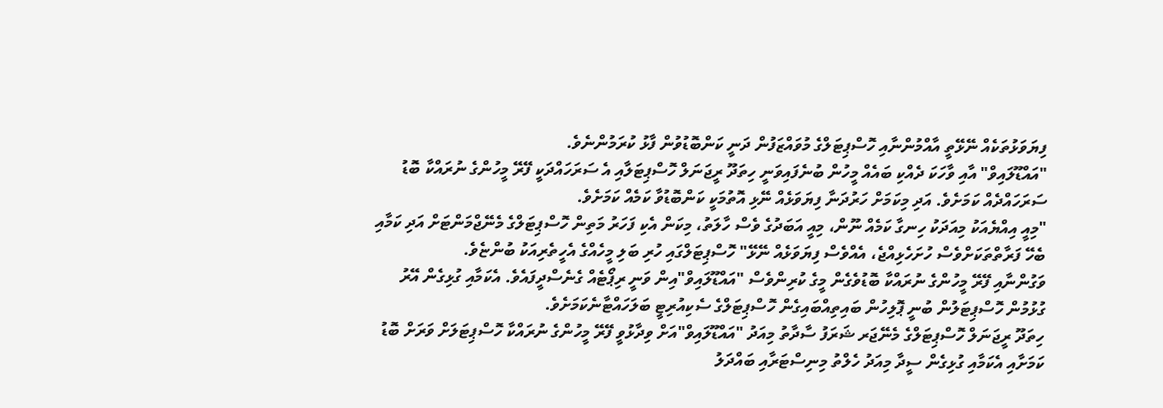ފިޔަވަޅުތަކެއް ނޭޅޭތީ އާއްމުންނާއި ހޮސްޕިޓަލްގެ މުވައްޒަފުން ދަނީ ކަންބޮޑުވުން ފާޅު ކުރަމުންނެވެ.
"އައްޑޫލައިވް" އާއި ވާހަކަ ދެއްކި ބައެއް މީހުން ބުނެފައިވަނީ ހިތަދޫ ރީޖަނަލް ހޮސްޕިޓަލާއި އެ ސަރަހައްދަކީ ފޭރޭ މީހުންގެ ނުރައްކާ ބޮޑު ސަރަހައްދެއް ކަމަށެވެ. އަދި މިކަމަށް ހަރުދަނާ ފިޔަވަޅެއް ނޭޅި އޮތުމަކީ ކަންބޮޑުވާ ކަމެއް ކަމަށެވެ.
"މިއީ އިއްޔެއަކު މިއަދަކު ހިނގާ ކަމެއް ނޫން، މިއީ އަބަދުގެ ވެސް ހާލަތު، މިކަން އެކި ފަހަރު މަތިން ހޮސްޕިޓަލްގެ މެނޭޖްމަންޓަށް އަދި ކަމާއި ބެހޭ ފަރާތްތަކަށްވެސް ހުށަހެޅިއްޖެ، އެއްވެސް ފިޔަވަޅެއް ނޭޅޭ" ހޮސްޕިޓަލްގައި ހުރި ބަލި މީހެއްގެ އެހީތެރިއަކު ބުންޏެވެ.
ވަގުންނާއި ފޭރޭ މީހުންގެ ނުރައްކާ ބޮޑުވެގެން މީގެ ކުރިންވެސް "އައްޑޫލައިވް"އިން ވަނީ ރިޕޯޓެއް ގެނެސްދީފައެވެ. އެކަމާއި ގުޅިގެން އޭރު ގުޅުމުން ހޮސްޕިޓަލުން ބުނީ ޕޮލިހުން ބައިތިއްބައިގެން ހޮސްޕިޓަލްގެ ސެކިއުރިޓީ ބަލަހައްޓާނެކަމަށެވެ.
ހިތަދޫ ރީޖަނަލް ހޮސްޕިޓަލްގެ މެނޭޖަރ ޝަރަފު ސާދާތު މިއަދު "އައްޑޫލައިވް"އަށް ވިދާޅުވީ ފޭރޭ މީހުންގެ ނުރައްކާ ހޮސްޕިޓަލަށް ވަރަށް ބޮޑު ކަމަށާއި އެކަމާއި ގުޅިގެން ސީދާ މިއަދު ހެލްތު މިނިސްޓަރާއި ބައްދަލު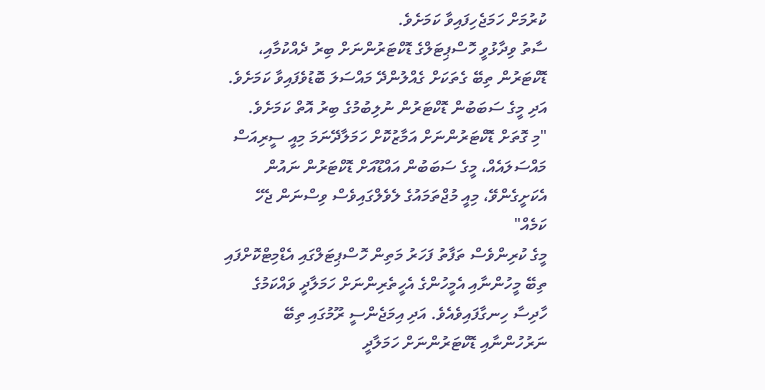ކުރުމަށް ހަމަޖެހިފައިވާ ކަމަށެވެ.
ސާތު ވިދާޅުވީ ހޮސްޕިޓަލްގެ ޑޮކްޓަރުންނަށް ބިރު ދެއްކުމާއި، ޑޮކްޓަރުން ތިބޭ ގެތަކަށް ގެއްލުންދޭ މައްސަލަ ބޮޑުވެފައިވާ ކަމަށެވެ. އަދި މީގެ ސަބަބުން ޑޮކްޓަރުން ނުލިބުމުގެ ބިރު އޮތް ކަމަށެވެ.
"މި ގޮތަށް ޑޮކްޓަރުންނަށް އަމާޒުކޮށް ހަމަލާދޭނަމަ މިއީ ސީރިއަސް މައްސަލައެއް، މީގެ ސަބަބުން އައްޑޫއަށް ޑޮކްޓަރުން ނައުން އެކަށީގެންވޭ، މިއީ މުޖްތަމައުގެ ލެވެލްގައިވެސް ވިސްނަން ޖެހޭ ކަމެއް"
މީގެ ކުރިންވެސް ތަފާތު ފަހަރު މަތިން ހޮސްޕިޓަލްގައި އެޑްމިޓްކޮށްފައި ތިބޭ މީހުންނާއި އެމީހުންގެ އެހީތެރިންނަށް ހަމަލާދީ ވައްކަމުގެ ހާދިސާ ހިނގާފައިވެއެވެ. އަދި އިމަޖެންސީ ރޫމުގައި ތިބޭ ނަރުހުންނާއި ޑޮކްޓަރުންނަށް ހަމަލާދީ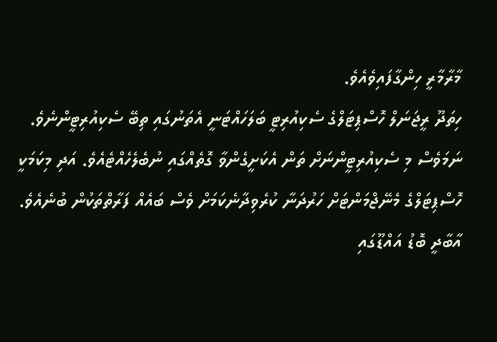މާރާމާރީ ހިންގާފައިވެއެވެ.
ހިތަދޫ ރީޖަނަލް ހޮސްޕިޓަލްގެ ސެކިއުރިޓީ ބަލަހައްޓަނީ އެތަނުގައި ތިބޭ ސެކިއުރިޓީންނެވެ. ނަމަވެސް މި ސެކިއުރިޓީންނަށް ތަން އެކަށީގެންވާ ގޮތެއްގައި ނުބެލެހެއްޓެއެވެ. އަދި މިކަމަކީ ހޮސްޕިޓަލްގެ މެނޭޖްމަންޓަށް ހަރުދަނާ ކުރެވިދާނެކަމަށް ވެސް ބައެއް ފަރާތްތަކުން ބުނެއެވެ.
އާބާދީ ބޮޑު އައްޑޫގައި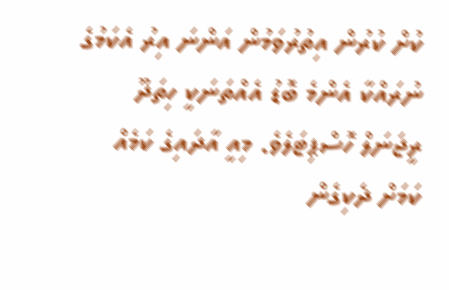ކުށް ކުރުން އިތުރުވަމުން އަންނަ އިރު އެކަމުގެ ނުރައްކާ އެންމެ ބޮޑު އެއްތަނަކީ ހިތަދޫ ރީޖަނަލް ހޮސްޕިޓަލެވެ. މިއީ އާދައިގެ ކަމެއް ކަމަށް ދެކިގެން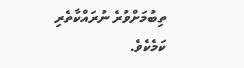ތިބުމަށްވުރެ ނުރައްކާތެރި ކަމެކެވެ.